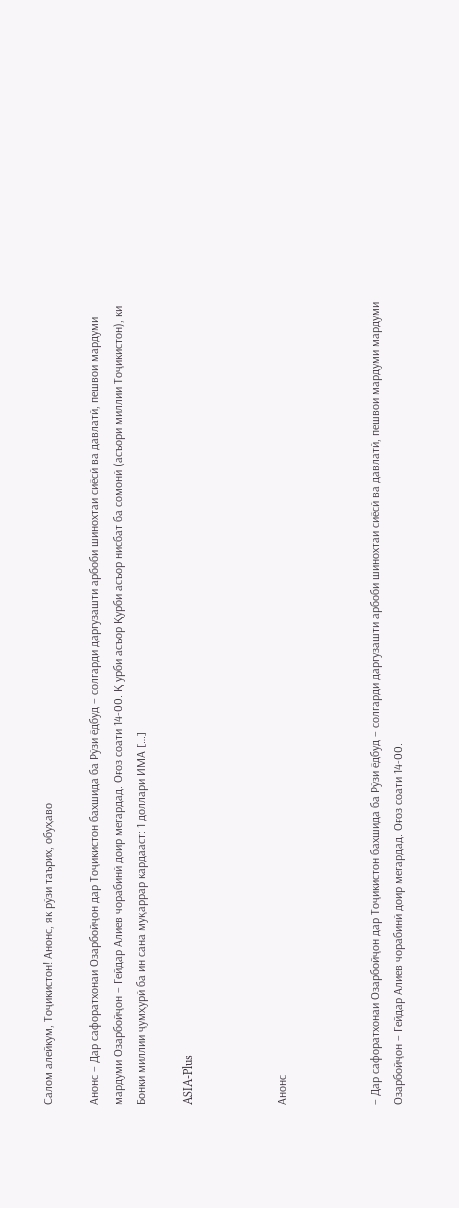Салом алейкум, Тоҷикистон! Анонс, як рӯзи таърих, обуҳаво

Анонс – Дар сафоратхонаи Озарбойҷон дар Тоҷикистон бахшида ба Рӯзи ёдбуд – солгарди даргузашти арбоби шинохтаи сиёсӣ ва давлатӣ, пешвои мардуми мардуми Озарбойҷон – Гейдар Алиев чорабинӣ доир мегардад. Оғоз соати 14-00. Қ урби асъор Қурби асъор нисбат ба сомонӣ (асъори миллии Тоҷикистон), ки Бонки миллии ҷумҳурӣ ба ин сана муқаррар кардааст: 1 доллари ИМА […]

ASIA-Plus



Анонс



– Дар сафоратхонаи Озарбойҷон дар Тоҷикистон бахшида ба Рӯзи ёдбуд – солгарди даргузашти арбоби шинохтаи сиёсӣ ва давлатӣ, пешвои мардуми мардуми Озарбойҷон – Гейдар Алиев чорабинӣ доир мегардад. Оғоз соати 14-00.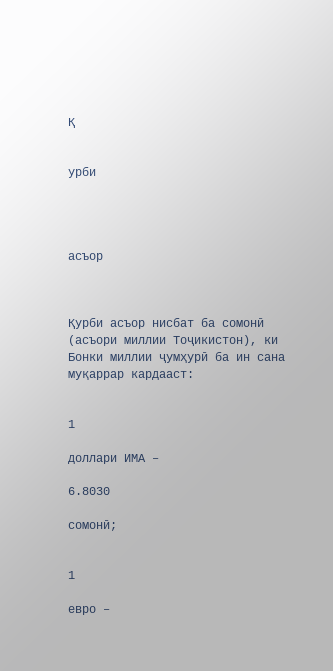Қ


урби




асъор



Қурби асъор нисбат ба сомонӣ (асъори миллии Тоҷикистон), ки Бонки миллии ҷумҳурӣ ба ин сана муқаррар кардааст:


1

доллари ИМА –

6.8030

сомонӣ;


1

евро –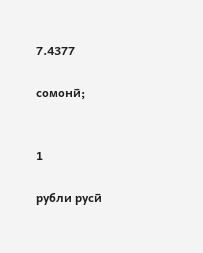7.4377

сомонӣ;


1

рубли русӣ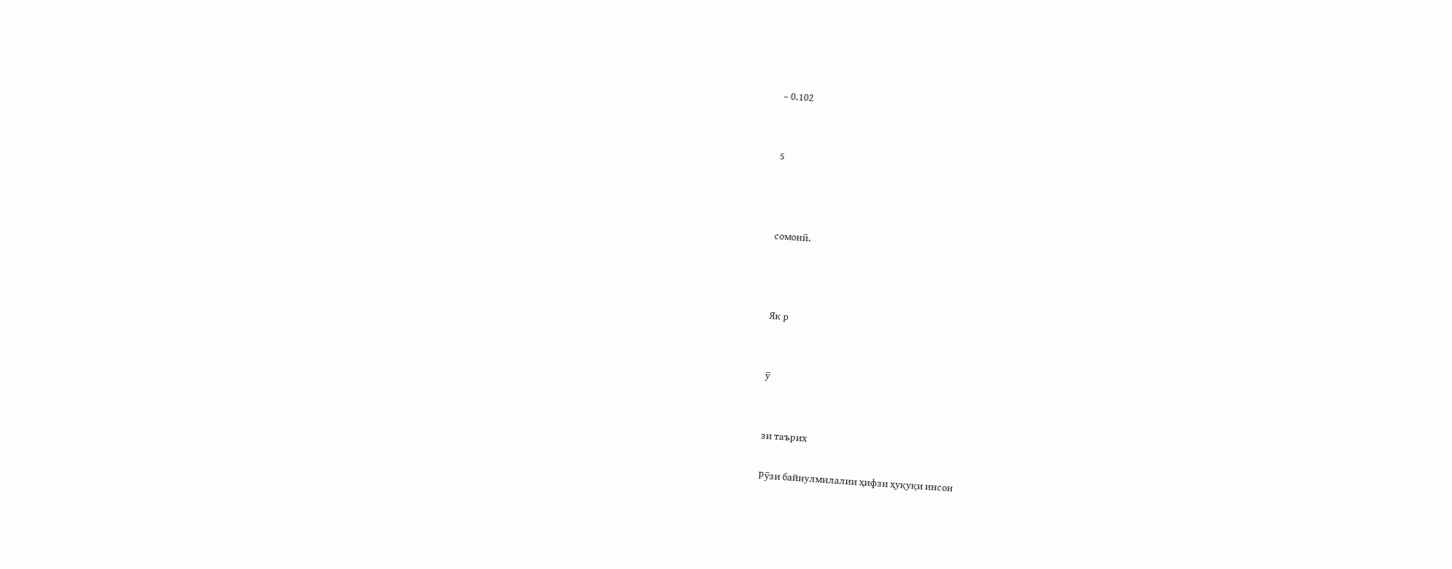– 0.102


5



сомонӣ.



Як р


ӯ


зи таърих

Рӯзи байнулмилалии ҳифзи ҳуқуқи инсон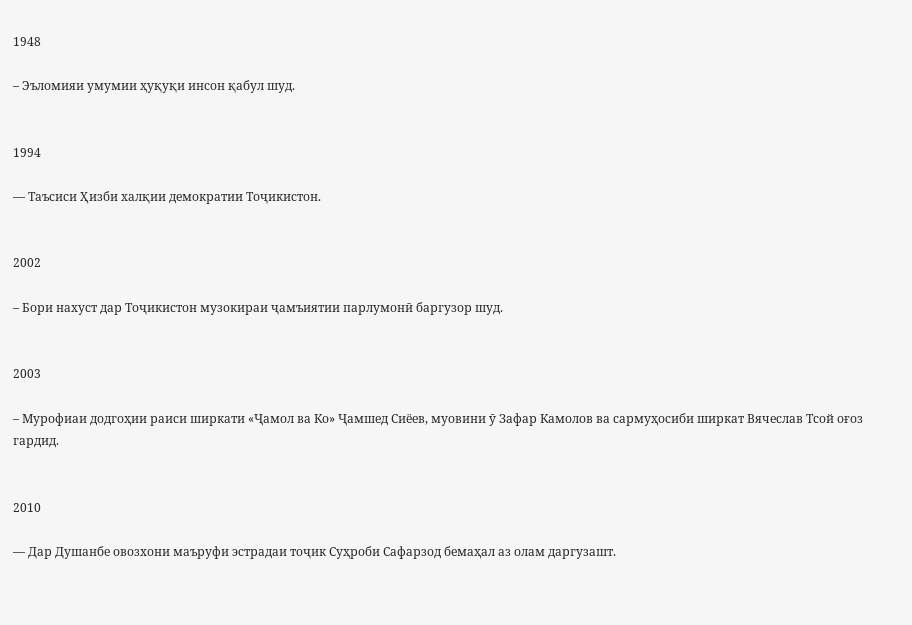1948

– Эъломияи умумии ҳуқуқи инсон қабул шуд.


1994

— Таъсиси Ҳизби халқии демократии Тоҷикистон.


2002

– Бори нахуст дар Тоҷикистон музокираи ҷамъиятии парлумонӣ баргузор шуд.


2003

– Мурофиаи додгоҳии раиси ширкати «Ҷамол ва Ко» Ҷамшед Сиёев, муовини ӯ Зафар Камолов ва сармуҳосиби ширкат Вячеслав Тсой оғоз гардид.


2010

— Дар Душанбе овозхони маъруфи эстрадаи тоҷик Суҳроби Сафарзод бемаҳал аз олам даргузашт.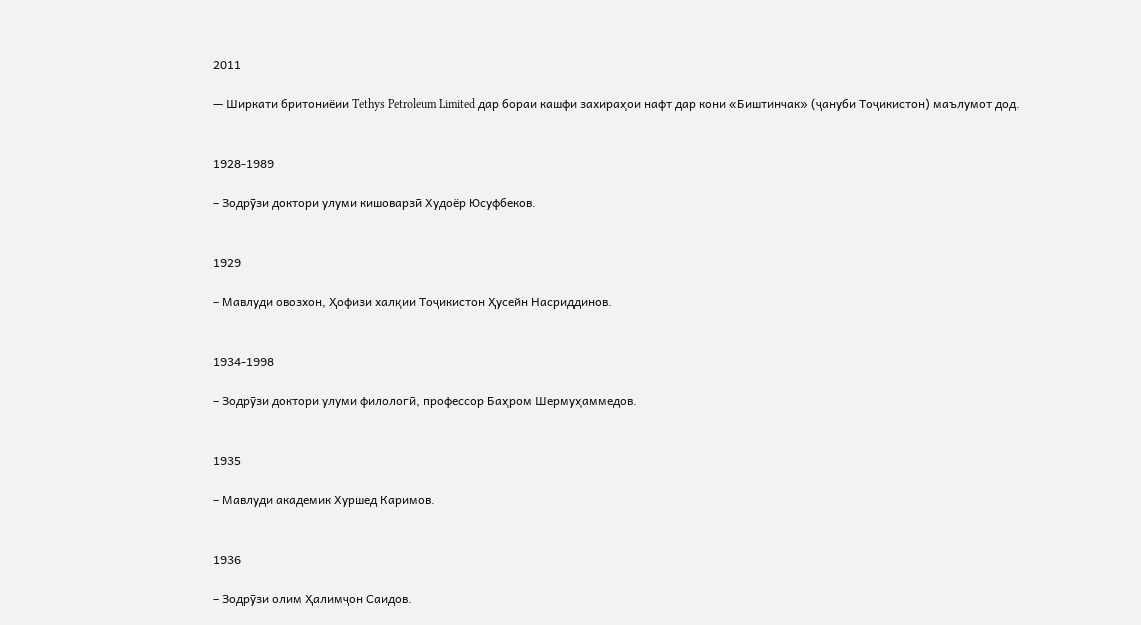2011

— Ширкати бритониёии Tethys Petroleum Limited дар бораи кашфи захираҳои нафт дар кони «Биштинчак» (ҷануби Тоҷикистон) маълумот дод.


1928-1989

– Зодрӯзи доктори улуми кишоварзӣ Худоёр Юсуфбеков.


1929

– Мавлуди овозхон, Ҳофизи халқии Тоҷикистон Ҳусейн Насриддинов.


1934-1998

– Зодрӯзи доктори улуми филологӣ, профессор Баҳром Шермуҳаммедов.


1935

– Мавлуди академик Хуршед Каримов.


1936

– Зодрӯзи олим Ҳалимҷон Саидов.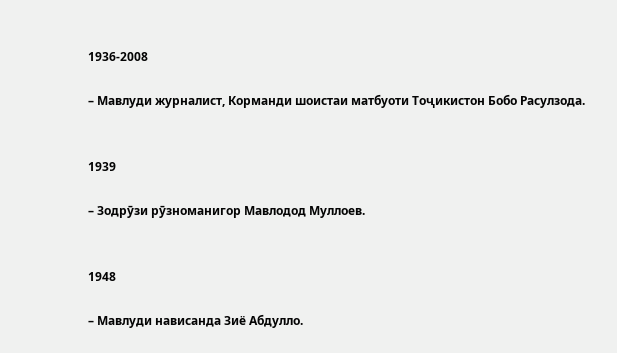1936-2008

– Мавлуди журналист, Корманди шоистаи матбуоти Тоҷикистон Бобо Расулзода.


1939

– Зодрӯзи рӯзноманигор Мавлодод Муллоев.


1948

– Мавлуди нависанда Зиё Абдулло.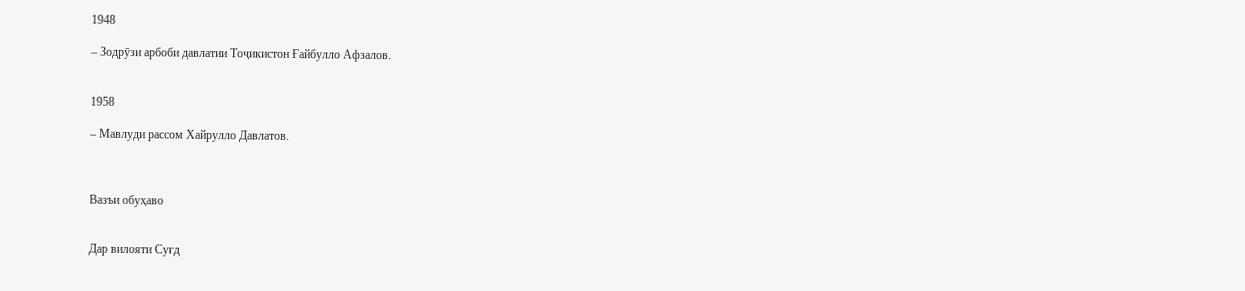1948

– Зодрӯзи арбоби давлатии Тоҷикистон Ғайбулло Афзалов.


1958

– Мавлуди рассом Хайрулло Давлатов.



Вазъи обуҳаво


Дар вилояти Суғд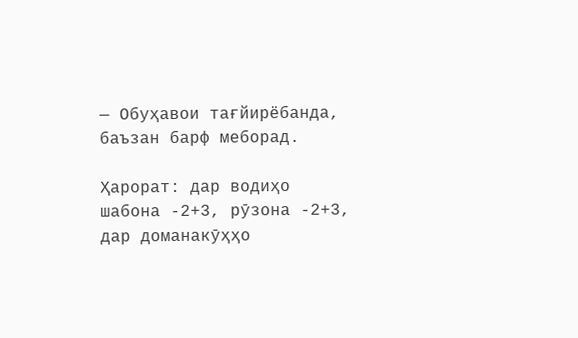— Обуҳавои тағйирёбанда, баъзан барф меборад.

Ҳарорат: дар водиҳо шабона -2+3, рӯзона -2+3, дар доманакӯҳҳо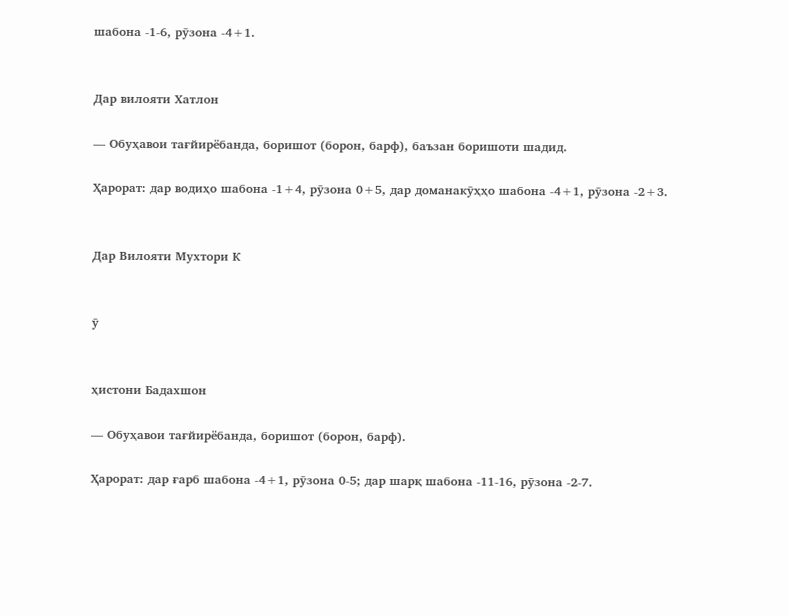шабона -1-6, рӯзона -4+1.


Дар вилояти Хатлон

— Обуҳавои тағйирёбанда, боришот (борон, барф), баъзан боришоти шадид.

Ҳарорат: дар водиҳо шабона -1+4, рӯзона 0+5, дар доманакӯҳҳо шабона -4+1, рӯзона -2+3.


Дар Вилояти Мухтори К


ӯ


ҳистони Бадахшон

— Обуҳавои тағйирёбанда, боришот (борон, барф).

Ҳарорат: дар ғарб шабона -4+1, рӯзона 0-5; дар шарқ шабона -11-16, рӯзона -2-7.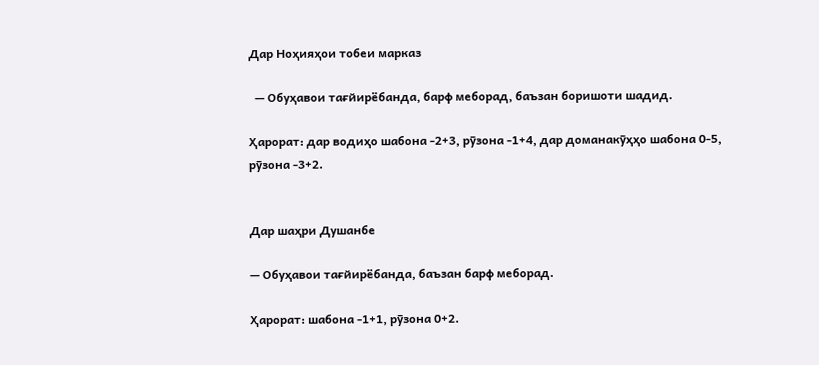Дар Ноҳияҳои тобеи марказ

  — Обуҳавои тағйирёбанда, барф меборад, баъзан боришоти шадид.

Ҳарорат: дар водиҳо шабона -2+3, рӯзона -1+4, дар доманакӯҳҳо шабона 0-5, рӯзона -3+2.


Дар шаҳри Душанбе

— Обуҳавои тағйирёбанда, баъзан барф меборад.

Ҳарорат: шабона -1+1, рӯзона 0+2.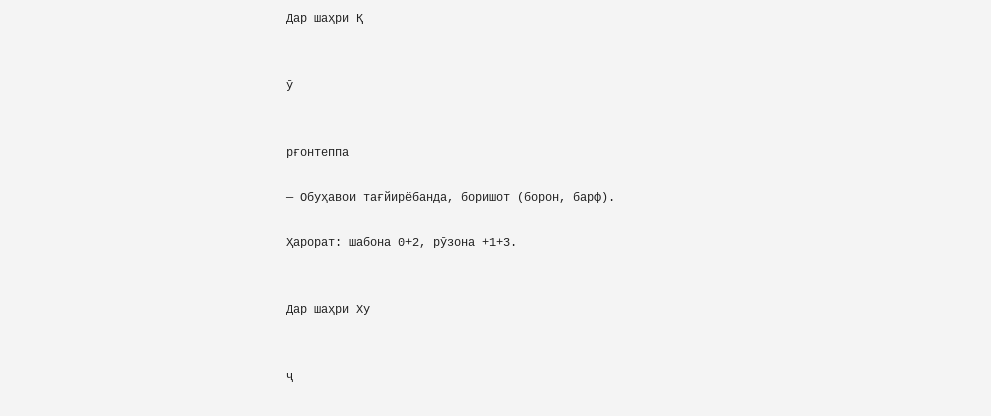Дар шаҳри Қ


ӯ


рғонтеппа

— Обуҳавои тағйирёбанда, боришот (борон, барф).

Ҳарорат: шабона 0+2, рӯзона +1+3.


Дар шаҳри Ху


ҷ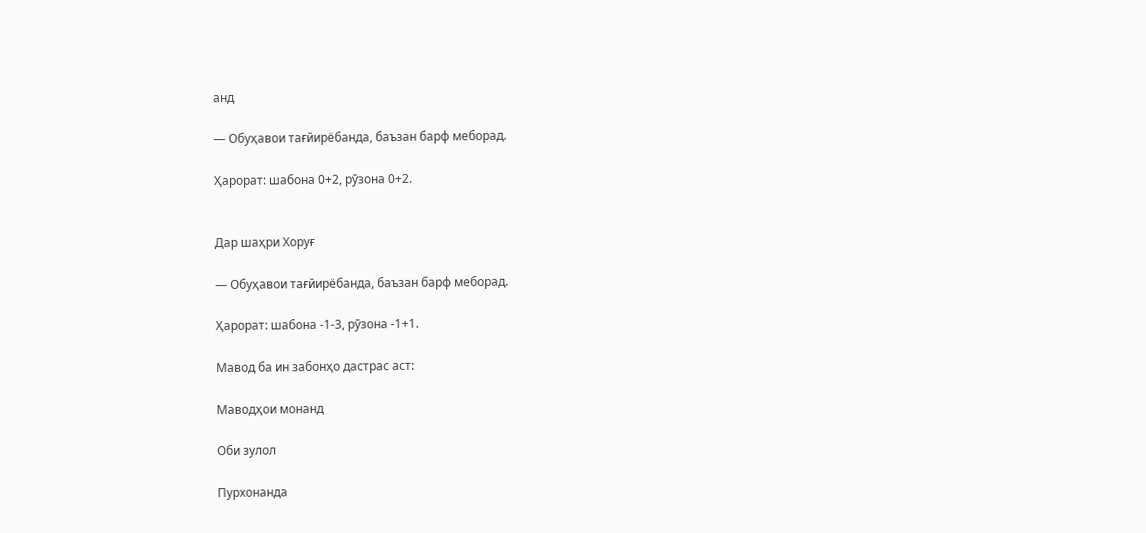анд

— Обуҳавои тағйирёбанда, баъзан барф меборад.

Ҳарорат: шабона 0+2, рӯзона 0+2.


Дар шаҳри Хоруғ

— Обуҳавои тағйирёбанда, баъзан барф меборад.

Ҳарорат: шабона -1-3, рӯзона -1+1.

Мавод ба ин забонҳо дастрас аст:

Маводҳои монанд

Оби зулол

Пурхонанда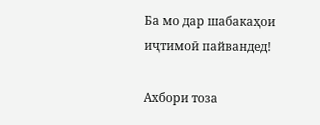Ба мо дар шабакаҳои иҷтимоӣ пайвандед!

Ахбори тоза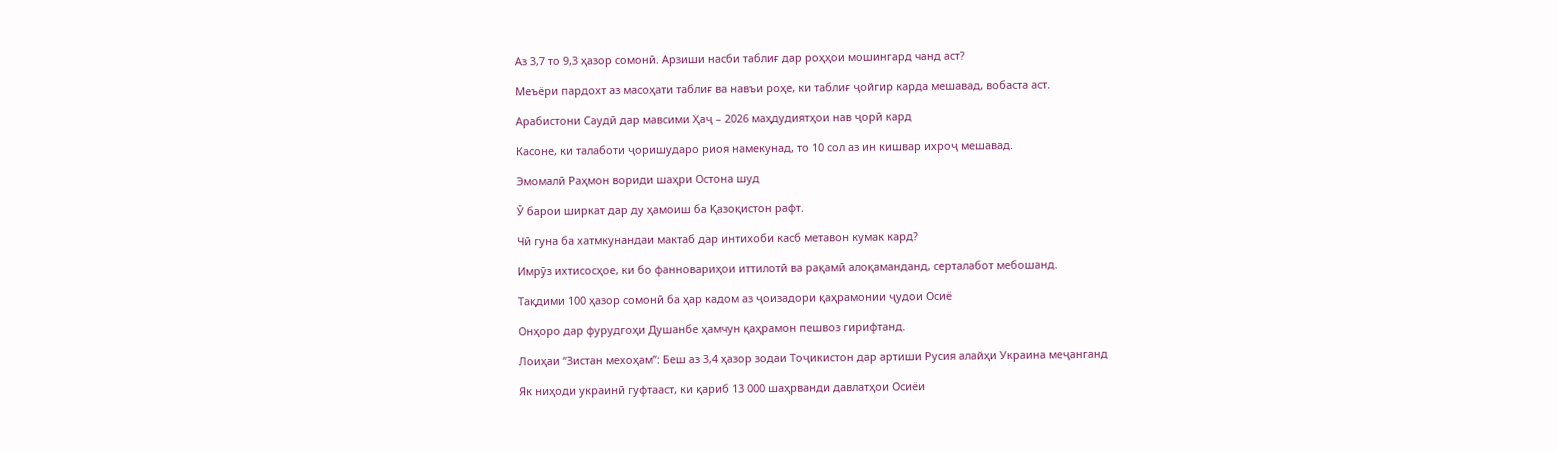Аз 3,7 то 9,3 ҳазор сомонӣ. Арзиши насби таблиғ дар роҳҳои мошингард чанд аст?

Меъёри пардохт аз масоҳати таблиғ ва навъи роҳе, ки таблиғ ҷойгир карда мешавад, вобаста аст.

Арабистони Саудӣ дар мавсими Ҳаҷ – 2026 маҳдудиятҳои нав ҷорӣ кард

Касоне, ки талаботи ҷоришударо риоя намекунад, то 10 сол аз ин кишвар ихроҷ мешавад.

Эмомалӣ Раҳмон вориди шаҳри Остона шуд

Ӯ барои ширкат дар ду ҳамоиш ба Қазоқистон рафт.

Чӣ гуна ба хатмкунандаи мактаб дар интихоби касб метавон кумак кард?

Имрӯз ихтисосҳое, ки бо фанновариҳои иттилотӣ ва рақамӣ алоқаманданд, серталабот мебошанд.

Тақдими 100 ҳазор сомонӣ ба ҳар кадом аз ҷоизадори қаҳрамонии ҷудои Осиё

Онҳоро дар фурудгоҳи Душанбе ҳамчун қаҳрамон пешвоз гирифтанд.

Лоиҳаи “Зистан мехоҳам”: Беш аз 3,4 ҳазор зодаи Тоҷикистон дар артиши Русия алайҳи Украина меҷанганд

Як ниҳоди украинӣ гуфтааст, ки қариб 13 000 шаҳрванди давлатҳои Осиёи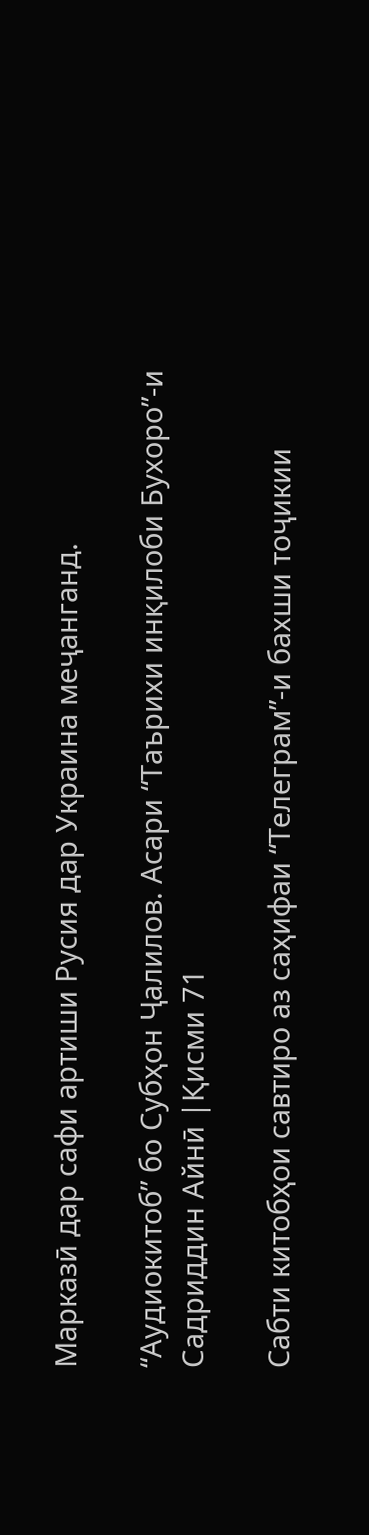Марказӣ дар сафи артиши Русия дар Украина меҷанганд.

“Аудиокитоб” бо Субҳон Ҷалилов. Асари “Таърихи инқилоби Бухоро”-и Садриддин Айнӣ |Қисми 71

Cабти китобҳои савтиро аз саҳифаи “Телеграм”-и бахши тоҷикии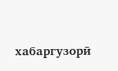хабаргузорӣ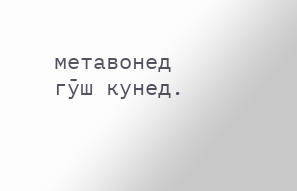метавонед гӯш кунед.